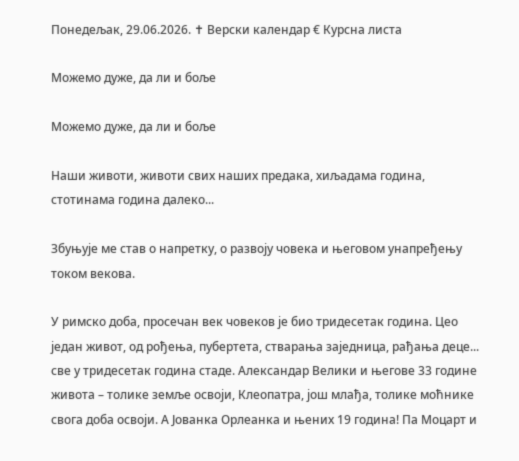Понедељак, 29.06.2026. ✝ Верски календар € Курсна листа

Можемо дуже, да ли и боље

Можемо дуже, да ли и боље

Наши животи, животи свих наших предака, хиљадама година, стотинама година далеко...

Збуњује ме став о напретку, о развоју човека и његовом унапређењу током векова.

У римско доба, просечан век човеков је био тридесетак година. Цео један живот, од рођења, пубертета, стварања заједница, рађања деце... све у тридесетак година стаде. Александар Велики и његове 33 године живота – толике земље освоји, Клеопатра, још млађа, толике моћнике свога доба освоји. А Јованка Орлеанка и њених 19 година! Па Моцарт и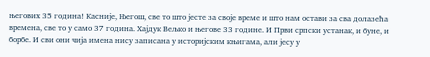његових 35 година! Касније, Његош, све то што јесте за своје време и што нам остави за сва долазећа времена, све то у само 37 година. Хајдук Вељко и његове 33 године. И Први српски устанак, и буне, и борбе. И сви они чија имена нису записана у историјским књигама, али јесу у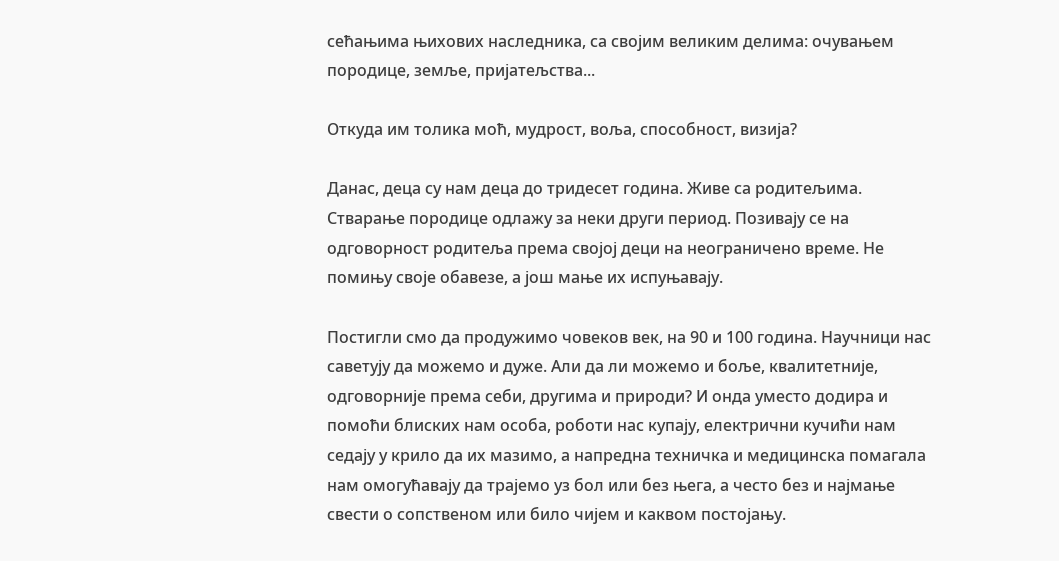сећањима њихових наследника, са својим великим делима: очувањем породице, земље, пријатељства...

Откуда им толика моћ, мудрост, воља, способност, визија?

Данас, деца су нам деца до тридесет година. Живе са родитељима. Стварање породице одлажу за неки други период. Позивају се на одговорност родитеља према својој деци на неограничено време. Не помињу своје обавезе, а још мање их испуњавају.

Постигли смо да продужимо човеков век, на 90 и 100 година. Научници нас саветују да можемо и дуже. Али да ли можемо и боље, квалитетније, одговорније према себи, другима и природи? И онда уместо додира и помоћи блиских нам особа, роботи нас купају, електрични кучићи нам седају у крило да их мазимо, а напредна техничка и медицинска помагала нам омогућавају да трајемо уз бол или без њега, а често без и најмање свести о сопственом или било чијем и каквом постојању.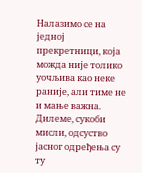Налазимо се на једној прекретници, која можда није толико уочљива као неке раније, али тиме не и мање важна. Дилеме, сукоби мисли, одсуство јасног одређења су ту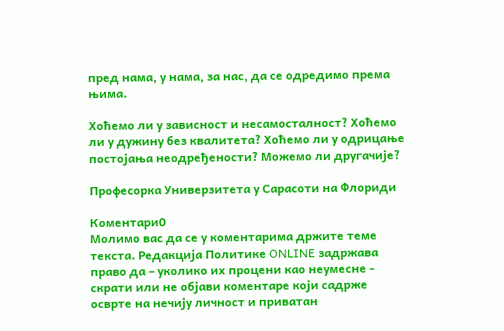пред нама, у нама, за нас, да се одредимо према њима.

Хоћемо ли у зависност и несамосталност? Хоћемо ли у дужину без квалитета? Хоћемо ли у одрицање постојања неодређености? Можемо ли другачије?

Професорка Универзитета у Сарасоти на Флориди

Коментари0
Молимо вас да се у коментарима држите теме текста. Редакција Политике ONLINE задржава право да – уколико их процени као неумесне - скрати или не објави коментаре који садрже осврте на нечију личност и приватан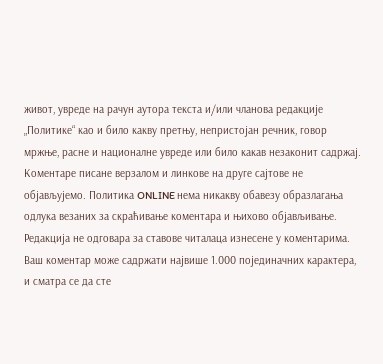живот, увреде на рачун аутора текста и/или чланова редакције „Политике“ као и било какву претњу, непристојан речник, говор мржње, расне и националне увреде или било какав незаконит садржај. Коментаре писане верзалом и линкове на друге сајтове не објављујемо. Политика ONLINE нема никакву обавезу образлагања одлука везаних за скраћивање коментара и њихово објављивање. Редакција не одговара за ставове читалаца изнесене у коментарима. Ваш коментар може садржати највише 1.000 појединачних карактера, и сматра се да сте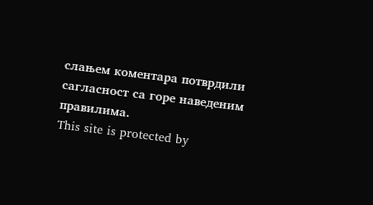слањем коментара потврдили сагласност са горе наведеним правилима.
This site is protected by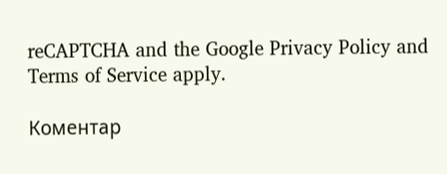reCAPTCHA and the Google Privacy Policy and Terms of Service apply.

Комeнтар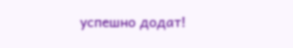успeшно додат!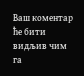Ваш комeнтар ћe бити видљив чим га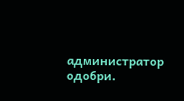администратор одобри.